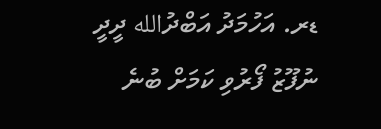ޑރ. އަހުމަދު އަބްދުالله ދީދީ
ނުފޫޒު ފޯރުވި ކަމަށް ބުނެ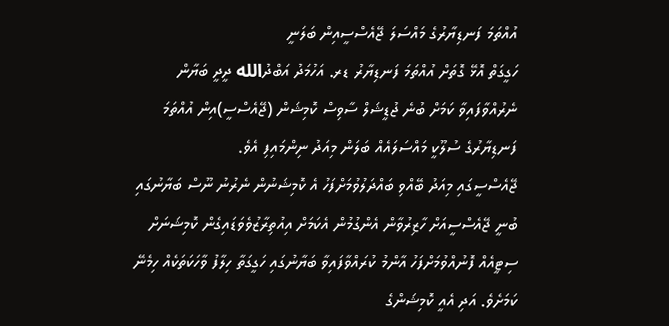އުއްތަމަ ފަނޑިޔާރުގެ މައްސަލަ ޖޭއެސްސީއިން ބަލަނީ
ހަގީގަތް އޮޅޭ ގޮތަށް އުއްތަމަ ފަނޑިޔާރު ޑރ. އަހުމަދު އަބްދުالله ދީދީ ބަޔާން ނެރުއްވާފައިވާ ކަމަށް ބުނެ ޖުޑީޝަލް ސާވިސް ކޮމިޝަން (ޖޭއެސްސީ)އިން އުއްތަމަ ފަނޑިޔާރުގެ ސުލޫކީ މައްސަލައެއް ބަލަން މިއަދު ނިންމައިފި އެވެ.
ޖޭއެސްސީގައި މިއަދު ބޭއްވި ބައްދަލުވުމަށްފަހު އެ ކޮމިޝަނުން ނެރުނު ނޫސް ބަޔާނުގައި ބުނީ ޖޭއެސްސީއަށް ހާޒިރުވާން އެންގުމުން އެކަމަށް އިއުތިރާޒުވެވަޑައިގެން ކޮމިޝަނަށް ސިޓީއެއް ފޮނުއްވުމަށްފަހު އާންމު ކުރައްވާފައިވާ ބަޔާނުގައި ހަގީގަތާ ހިލާފު ވާހަކަތަކެއް ހިމެނޭ ކަމަށެވެ. އަދި އެއީ ކޮމިޝަންގެ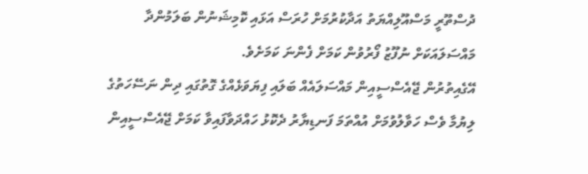ދުސްތޫރީ މަސްއޫލިއްޔަތު އަދާކުރުމަށް ހުރަސް އަޅައި ކޮމިޝަނުން ބަލަމުންދާ މައްސަލައަކަށް ނުފޫޒު ފޯރުވުން ކަމަށް ފެންނަ ކަމަށެވެ.
އޭގެއިތުރުން ޖޭއެސްސީއިން މައްސަލައެއް ބަލައި ފިޔަވަޅެއްގެ ގޮތުގައި ދިން ނަސޭހަތުގެ ލިޔުމާ ވެސް ހަވާލުވުމަށް އުއްތަމަ ފަނޑިޔާރު ދެކޮޅު ހައްދަވާފައިވާ ކަމަށް ޖޭއެސްސީއިން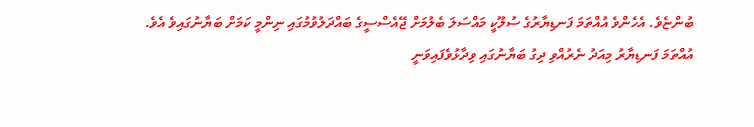ބުންޏެވެ. އެހެންވެ އުއްތަމަ ފަނޑިޔާރުގެ ސުލޫކީ މައްސަލަ ބެލުމަށް ޖޭއެސްސީގެ ބައްދަލުވުމުގައި ނިންމީ ކަމަށް ބަޔާނުގައިވެ އެވެ.
އުއްތަމަ ފަނޑިޔާރު މިއަދު ނެރުއްވި ދިގު ބަޔާނުގައި ވިދާޅުވެފައިވަނީ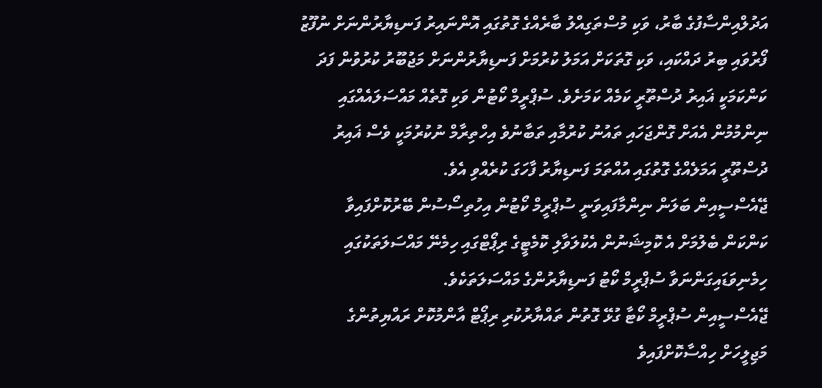އަދުލްއިންސާފުގެ ބާރު، ވަކި މުސްތަގިއްލު ބާރެއްގެ ގޮތުގައި އޮންނައިރު ފަނޑިޔާރުންނަށް ނުފޫޒު ފޯރުވައި ބިރު ދައްކައި، ވަކި ގޮތަކަށް އަމަލު ކުރުމަށް ފަނޑިޔާރުންނަށް މަޖުބޫރު ކުރުވުން ފަދަ ކަންކަމަކީ ޣައިރު ދުސްތޫރީ ކަމެއް ކަމަށެވެ. ސުޕްރީމް ކޯޓުން ވަކި ގޮތެއް މައްސަލައެއްގައި ނިންމުމުން އެއަށް ގޮންޖަހައި ތައުނު ކުރުމާއި ތަބާނުވެ އިހްތިރާމް ނުކުރުމަކީ ވެސް ޣައިރު ދުސްތޫރީ އަމަލެއްގެ ގޮތުގައި އުއްތަމަ ފަނޑިޔާރު ފާހަގަ ކުރެއްވި އެވެ.
ޖޭއެސްސީއިން ބަލަން ނިންމާފައިވަނީ ސުޕްރީމް ކޯޓުން އިހުތިސޯސުން ބޭރުކޮށްފައިވާ ކަންކަން ބެލުމަށް އެ ކޮމިޝަނުން އެކުލަވާލި ކޮމެޓީގެ ރިޕޯޓްގައި ހިމެނޭ މައްސަލަތަކުގައި ހިމެނިވަޑައިގަންނަވާ ސުޕްރީމް ކޯޓު ފަނޑިޔާރުންގެ މައްސަލަތަކެވެ.
ޖޭއެސްސީއިން ސުޕްރީމް ކޯޓާ ގުޅޭ ގޮތުން ތައްޔާރުކުރި ރިޕޯޓް އާންމުކޮށް ރައްޔިތުންގެ މަޖިލީހަށް ހިއްސާކޮށްފައިވެ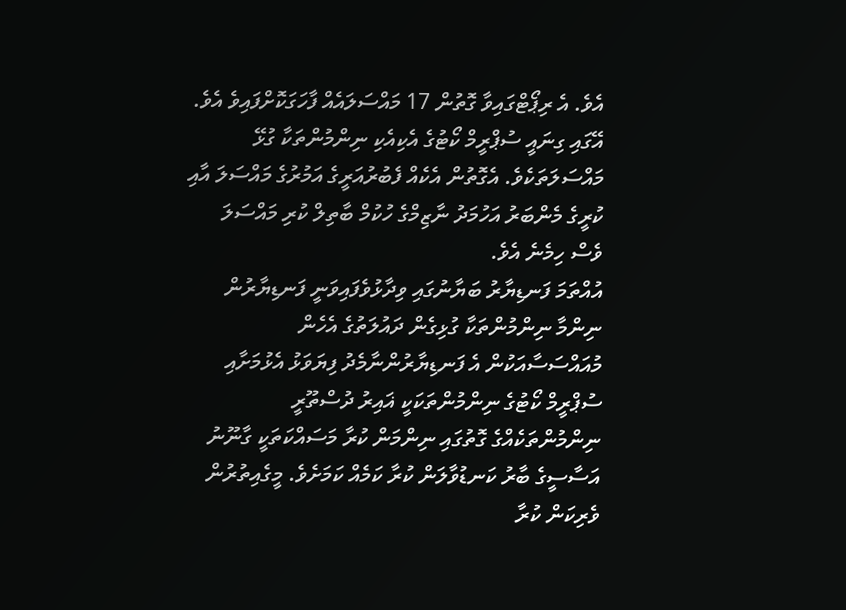އެވެ. އެ ރިޕޯޓްގައިވާ ގޮތުން 17 މައްސަލައެއް ފާހަގަކޮށްފައިވެ އެވެ. އޭގައި ގިނައީ ސުޕްރީމް ކޯޓުގެ އެކިއެކި ނިންމުންތަކާ ގުޅޭ މައްސަލަތަކެވެ. އެގޮތުން އެކެއް ފެބުރުއަރީގެ އަމުރުގެ މައްސަލަ އާއި ކުރީގެ މެންބަރު އަހުމަދު ނާޒިމްގެ ހުކުމް ބާތިލް ކުރި މައްސަލަ ވެސް ހިމެނެ އެވެ.
އުއްތަމަ ފަނޑިޔާރު ބަޔާނުގައި ވިދާޅުވެފައިވަނީ ފަނޑިޔާރުން ނިންމާ ނިންމުންތަކާ ގުޅިގެން ދައުލަތުގެ އެހެން މުއައްސަސާއަކުން އެ ފަނޑިޔާރުންނާމެދު ފިޔަވަޅު އެޅުމަށާއި ސުޕްރީމް ކޯޓުގެ ނިންމުންތަކަކީ ޣައިރު ދުސްތޫރީ ނިންމުންތަކެއްގެ ގޮތުގައި ނިންމަން ކުރާ މަސައްކަތަކީ ގާނޫނު އަސާސީގެ ބާރު ކަނޑުވާލަން ކުރާ ކަމެއް ކަމަށެވެ. މީގެއިތުރުން ވެރިކަން ކުރާ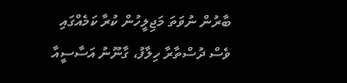ބާރުން ނުވަތަ މަޖިލީހުން ކުރާ ކަމެއްގައި ވެސް ދުސްތާރާ ހިލާފު، ގާނޫނު އަސާސީއާ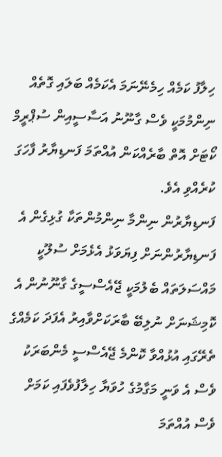ހިލާފު ކަމެއް ހިމެނޭނަމަ އެކަމެއް ބަލައި ގޮތެއް ނިންމުމަކީ ވެސް ގާނޫނު އަސާސީއިން ސުޕްރީމް ކޯޓަށް އޮތް ބާރެއްކަން އުއްތަމަ ފަނޑިޔާރު ފާހަގަ ކުރެއްވި އެވެ.
ފަނޑިޔާރުން ނިންމާ ނިންމުންތަކާ ގުޅިގެން އެ ފަނޑިޔާރުންނަށް ފިޔަވަޅު އެޅެމަށް ސުލޫކީ މައްސަލަތައް ބެލުމަކީ ޖޭއެސްސީގެ ގާނޫނުން އެ ކޮމިޝަނަށް ނުލިބޭ ބާރަކަށްވާއިރު އެފަދަ ކަމެއްގެ ތެރޭގައި އުޅުއްވާ ކޮންމެ ޖޭއެސްސީ މެންބަރަކު ވެސް އެ ވަނީ މަގާމުގެ ހުވަޔާ ހިލާފުވެފައި ކަމަށް ވެސް އުއްތަމަ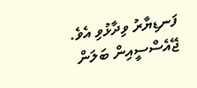ފަނޑިޔާރު ވިދާޅުވި އެވެ.
ޖޭއެސްސީއިން ބަލަން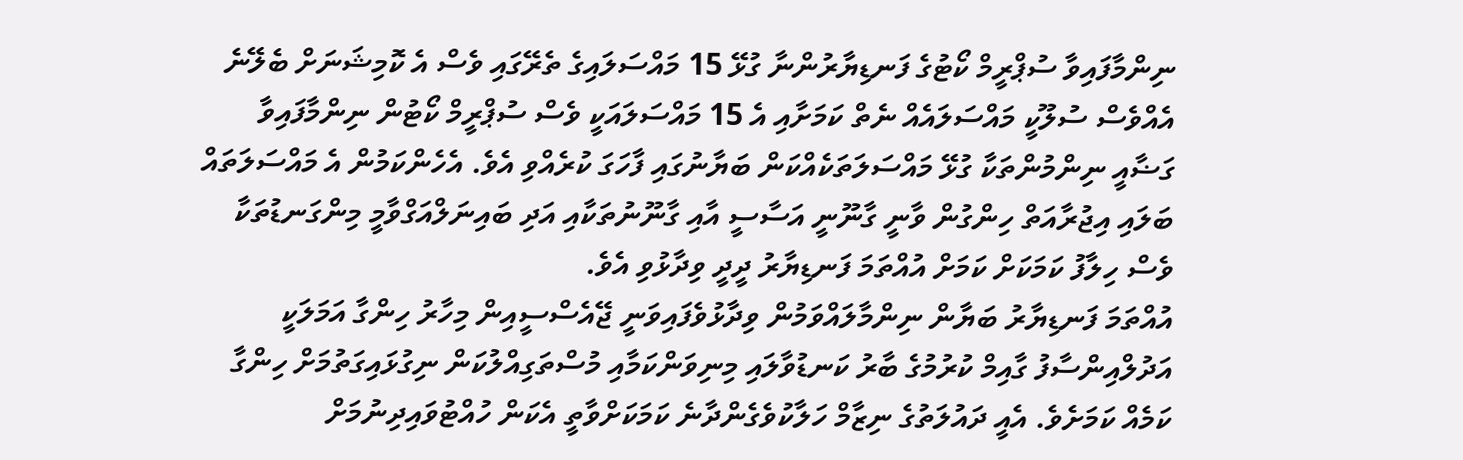ނިންމާފައިވާ ސުޕްރީމް ކޯޓުގެ ފަނޑިޔާރުންނާ ގުޅޭ 15 މައްސަލައިގެ ތެރޭގައި ވެސް އެ ކޮމިޝަނަށް ބެލޭނެ އެއްވެސް ސުލޫކީ މައްސަލައެއް ނެތް ކަމަށާއި އެ 15 މައްސަލައަކީ ވެސް ސުޕްރީމް ކޯޓުން ނިންމާފައިވާ ގަޟާއީ ނިންމުންތަކާ ގުޅޭ މައްސަލަތަކެއްކަން ބަޔާނުގައި ފާހަގަ ކުރެއްވި އެވެ. އެހެންކަމުން އެ މައްސަލަތައް ބަލައި އިޖުރާއަތް ހިންގުން ވާނީ ގާނޫނީ އަސާސީ އާއި ގާނޫނުތަކާއި އަދި ބައިނަލްއަގްވާމީ މިންގަނޑުތަކާ ވެސް ހިލާފު ކަމަކަށް ކަމަށް އުއްތަމަ ފަނޑިޔާރު ދީދީ ވިދާޅުވި އެވެ.
އުއްތަމަ ފަނޑިޔާރު ބަޔާން ނިންމާލައްވަމުން ވިދާޅުވެފައިވަނީ ޖޭއެސްސީއިން މިހާރު ހިންގާ އަމަލަކީ އަދުލްއިންސާފު ގާއިމް ކުރުމުގެ ބާރު ކަނޑުވާލައި މިނިވަންކަމާއި މުސްތަގިއްލުކަން ނިގުޅައިގަތުމަށް ހިންގާ ކަމެއް ކަމަށެވެ. އެއީ ދައުލަތުގެ ނިޒާމް ހަލާކުވެގެންދާނެ ކަމަކަށްވާތީ އެކަން ހުއްޓުވައިދިނުމަށް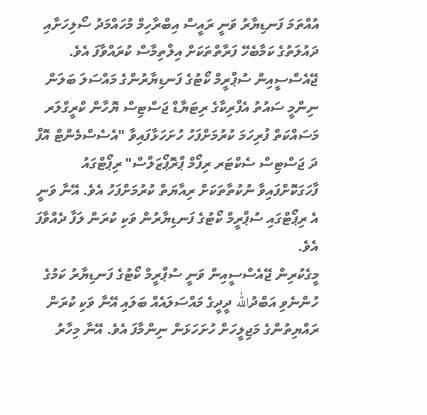އުއްތަމަ ފަނޑިޔާރު ވަނީ ރައީސް އިބްރާހިމް މުހައްމަދު ސޯލިހަށާއި ދައުލަތުގެ ކަމާބެހޭ ފަރާތްތަކަށް އިލްތިމާސް ކުރައްވާފަ އެވެ.
ޖޭއެސްސީއިން ސުޕްރީމް ކޯޓުގެ ފަނޑިޔާރުންގެ މައްސަލަ ބަލަން ނިންމީ ސައުތު އެފްރިކާގެ ރިޓަޔާޑް ޖަސްޓިސް ޔޮހާން ކްރީގްލަރ މަސައްކަތް ފުރިހަމަ ކުރުމަށްފަހު ހުށަހަޅާފައިވާ "އެސެސްމެންޓް އޮފް ދަ ޖަސްޓިސް ސެކްޓަރ ރިފޯމް ޕްރޮޕޯޒަލްސް" ރިޕޯޓްގައު ފާހަގަކޮށްފައިވާ ނުކުތާތަކަށް ރިއާޔަތް ކުރުމަށްފަހު އެވެ. އޭނާ ވަނީ އެ ރިޕޯޓްގައި ސުޕްރީމް ކޯޓުގެ ފަނޑިޔާރުން ވަކި ކުރަން ލަފާ ދެއްވާފަ އެވެ.
މީގެކުރިން ޖޭއެސްސީއިން ވަނީ ސުޕްރީމް ކޯޓުގެ ފަނޑިޔާރު ކަމުގެ ހުންނެވި އަބްދުالله ދީދީގެ މައްސަލައެއް ބަލައި އޭނާ ވަކި ކުރަން ރައްޔިތުންގެ މަޖިލީހަށް ހުށަހަޅަން ނިންމާފަ އެވެ. އޭނާ މިހާރު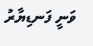ވަނީ ފަނޑިޔާރު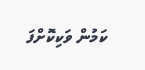ކަމުން ވަކިކޮށްފަ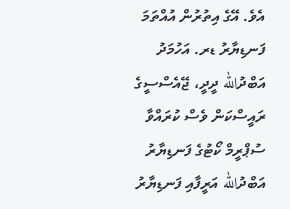އެވެ. އޭގެ އިތުރުން އުއްތަމަ ފަނޑިޔާރު ޑރ. އަހުމަދު އަބްދުالله ދީދީ، ޖޭއެސްސީގެ ރައީސްކަން ވެސް ކުރައްވާ ސުޕްރީމް ކޯޓުގެ ފަނޑިޔާރު އަބްދުالله އަރީފާއި ފަނޑިޔާރު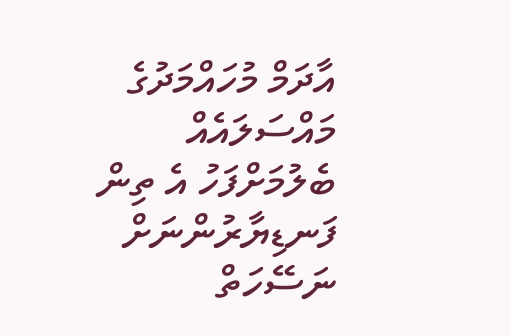އާދަމް މުހައްމަދުގެ މައްސަލައެއް ބެލުމަށްފަހު އެ ތިން ފަނޑިޔާރުންނަށް ނަސޭހަތް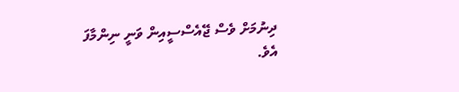ދިނުމަށް ވެސް ޖޭއެސްސީއިން ވަނީ ނިންމާފަ އެވެ.